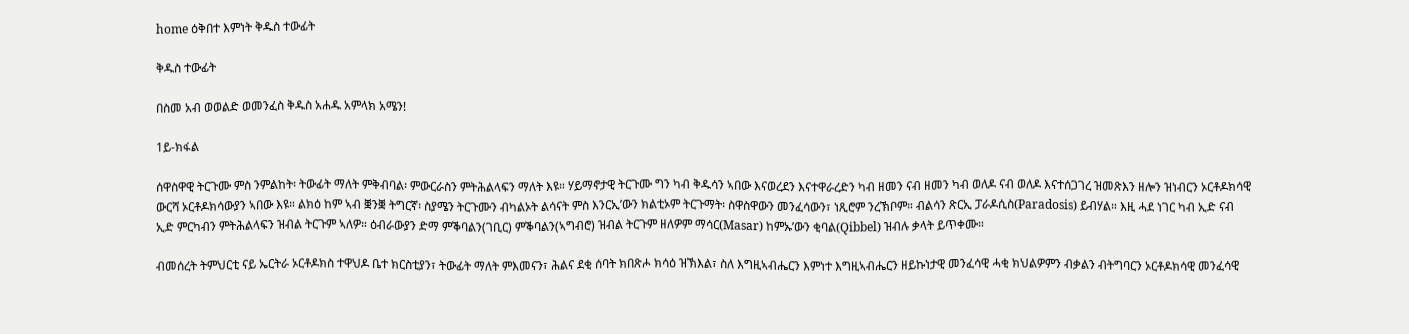home ዕቅበተ እምነት ቅዱስ ተውፊት

ቅዱስ ተውፊት

በስመ አብ ወወልድ ወመንፈስ ቅዱስ አሐዱ አምላክ አሜን!

1ይ-ክፋል

ሰዋስዋዊ ትርጉሙ ምስ ንምልከት፡ ትውፊት ማለት ምቅብባል፡ ምውርራስን ምትሕልላፍን ማለት እዩ። ሃይማኖታዊ ትርጉሙ ግን ካብ ቅዱሳን ኣበው እናወረደን እናተዋራረድን ካብ ዘመን ናብ ዘመን ካብ ወለዶ ናብ ወለዶ እናተሰጋገረ ዝመጽእን ዘሎን ዝነብርን ኦርቶዶክሳዊ ውርሻ ኦርቶዶክሳውያን ኣበው እዩ። ልክዕ ከም ኣብ ቛንቛ ትግርኛ፡ ስያሜን ትርጉሙን ብካልኦት ልሳናት ምስ እንርኢ’ውን ክልቲኦም ትርጉማት፡ ስዋስዋውን መንፈሳውን፣ ነጺሮም ንረኽቦም። ብልሳን ጽርኢ ፓራዶሲስ(Paradosis) ይብሃል። እዚ ሓደ ነገር ካብ ኢድ ናብ ኢድ ምርካብን ምትሕልላፍን ዝብል ትርጉም ኣለዎ። ዕብራውያን ድማ ምቕባልን(ገቢር) ምቕባልን(ኣግብሮ) ዝብል ትርጉም ዘለዎም ማሳር(Masar) ከምኡ’ውን ቂባል(Qibbel) ዝብሉ ቃላት ይጥቀሙ።

ብመሰረት ትምህርቲ ናይ ኤርትራ ኦርቶዶክስ ተዋህዶ ቤተ ክርስቲያን፣ ትውፊት ማለት ምእመናን፣ ሕልና ደቂ ሰባት ክበጽሖ ክሳዕ ዝኽእል፣ ስለ እግዚኣብሔርን እምነተ እግዚኣብሔርን ዘይኩነታዊ መንፈሳዊ ሓቂ ክህልዎምን ብቃልን ብትግባርን ኦርቶዶክሳዊ መንፈሳዊ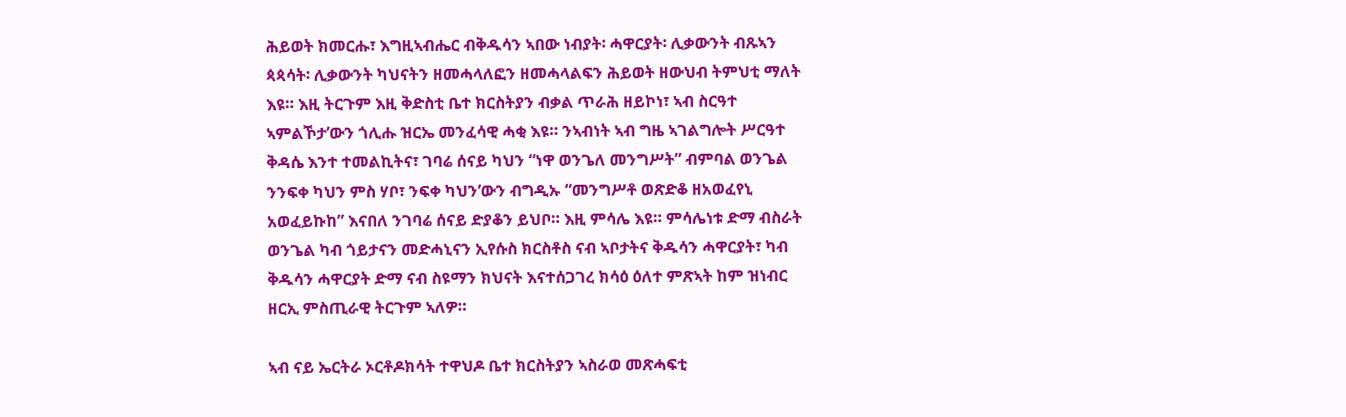ሕይወት ክመርሑ፣ እግዚኣብሔር ብቅዱሳን ኣበው ነብያት፡ ሓዋርያት፡ ሊቃውንት ብጹኣን ጳጳሳት፡ ሊቃውንት ካህናትን ዘመሓላለፎን ዘመሓላልፍን ሕይወት ዘውህብ ትምህቲ ማለት እዩ። እዚ ትርጉም እዚ ቅድስቲ ቤተ ክርስትያን ብቃል ጥራሕ ዘይኮነ፣ ኣብ ስርዓተ ኣምልኾታ’ውን ጎሊሑ ዝርኤ መንፈሳዊ ሓቂ እዩ። ንኣብነት ኣብ ግዜ ኣገልግሎት ሥርዓተ ቅዳሴ እንተ ተመልኪትና፣ ገባሬ ሰናይ ካህን “ነዋ ወንጌለ መንግሥት” ብምባል ወንጌል ንንፍቀ ካህን ምስ ሃቦ፣ ንፍቀ ካህን’ውን ብግዲኡ “መንግሥቶ ወጽድቆ ዘአወፈየኒ አወፈይኩከ” እናበለ ንገባሬ ሰናይ ድያቆን ይህቦ። እዚ ምሳሌ እዩ። ምሳሌነቱ ድማ ብስራት ወንጌል ካብ ጎይታናን መድሓኒናን ኢየሱስ ክርስቶስ ናብ ኣቦታትና ቅዱሳን ሓዋርያት፣ ካብ ቅዱሳን ሓዋርያት ድማ ናብ ስዩማን ክህናት እናተሰጋገረ ክሳዕ ዕለተ ምጽኣት ከም ዝነብር ዘርኢ ምስጢራዊ ትርጉም ኣለዎ።

ኣብ ናይ ኤርትራ ኦርቶዶክሳት ተዋህዶ ቤተ ክርስትያን ኣስራወ መጽሓፍቲ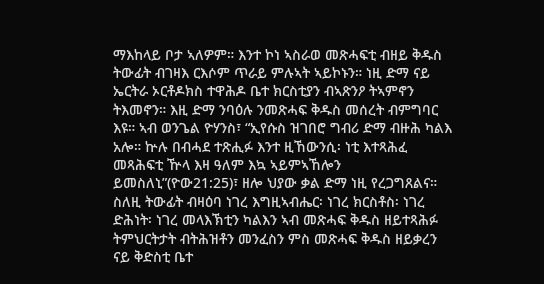ማእከላይ ቦታ ኣለዎም። እንተ ኮነ ኣስራወ መጽሓፍቲ ብዘይ ቅዱስ ትውፊት ብገዛእ ርእሶም ጥራይ ምሉኣት ኣይኮኑን። ነዚ ድማ ናይ ኤርትራ ኦርቶዶክስ ተዋሕዶ ቤተ ክርስቲያን ብኣጽንዖ ትኣምኖን ትእመኖን። እዚ ድማ ንባዕሉ ንመጽሓፍ ቅዱስ መሰረት ብምግባር እዩ። ኣብ ወንጌል ዮሃንስ፣ “ኢየሱስ ዝገበሮ ግብሪ ድማ ብዙሕ ካልእ አሎ። ኵሉ በብሓደ ተጽሒፉ እንተ ዚኸውንሲ፡ ነቲ እተጻሕፈ መጻሕፍቲ ዅላ እዛ ዓለም እኳ ኣይምኣኸሎን ይመስለኒ”(ዮው21:25)፣ ዘሎ ህያው ቃል ድማ ነዚ የረጋግጸልና። ስለዚ ትውፊት ብዛዕባ ነገረ እግዚኣብሔር፡ ነገረ ክርስቶስ፡ ነገረ ድሕነት፡ ነገረ መላእኽቲን ካልእን ኣብ መጽሓፍ ቅዱስ ዘይተጻሕፉ ትምህርትታት ብትሕዝቶን መንፈስን ምስ መጽሓፍ ቅዱስ ዘይቃረን ናይ ቅድስቲ ቤተ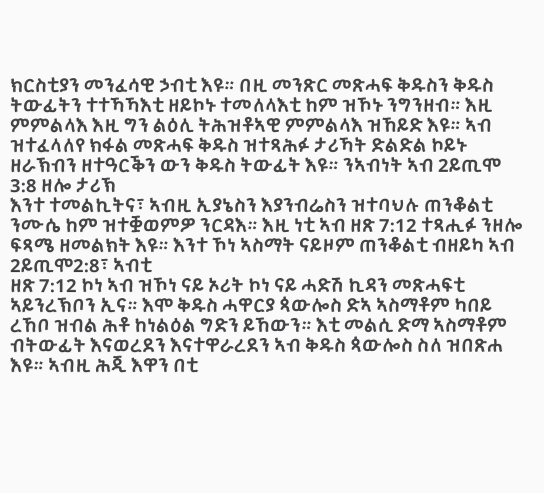ክርስቲያን መንፈሳዊ ኃብቲ እዩ። በዚ መንጽር መጽሓፍ ቅዱስን ቅዱስ ትውፊትን ተተኻኻእቲ ዘይኮኑ ተመለላእቲ ከም ዝኾኑ ንግንዘብ። እዚ ምምልላእ እዚ ግን ልዕሊ ትሕዝቶኣዊ ምምልላእ ዝኸይድ እዩ። ኣብ ዝተፈላለየ ክፋል መጽሓፍ ቅዱስ ዝተጻሕፉ ታሪኻት ድልድል ኮይኑ ዘራኽብን ዘተዓርቕን ውን ቅዱስ ትውፊት እዩ። ንኣብነት ኣብ 2ይጢሞ 3:8 ዘሎ ታሪኽ
እንተ ተመልኪትና፣ ኣብዚ ኢያኔስን እያንብሬስን ዝተባህሉ ጠንቆልቲ ንሙሴ ከም ዝተቛወምዎ ንርዳእ። እዚ ነቲ ኣብ ዘጽ 7:12 ተጻሒፉ ንዘሎ ፍጻሜ ዘመልክት እዩ። እንተ ኾነ ኣስማት ናይዞም ጠንቆልቲ ብዘይካ ኣብ 2ይጢሞ2:8፣ ኣብቲ
ዘጽ 7:12 ኮነ ኣብ ዝኾነ ናይ ኦሪት ኮነ ናይ ሓድሽ ኪዳን መጽሓፍቲ ኣይንረኽቦን ኢና። እሞ ቅዱስ ሓዋርያ ጳውሎስ ድኣ ኣስማቶም ካበይ ረኸቦ ዝብል ሕቶ ከነልዕል ግድን ይኸውን። እቲ መልሲ ድማ ኣስማቶም ብትውፊት እናወረደን እናተዋራረደን ኣብ ቅዱስ ጳውሎስ ስለ ዝበጽሐ እዩ። ኣብዚ ሕጂ እዋን በቲ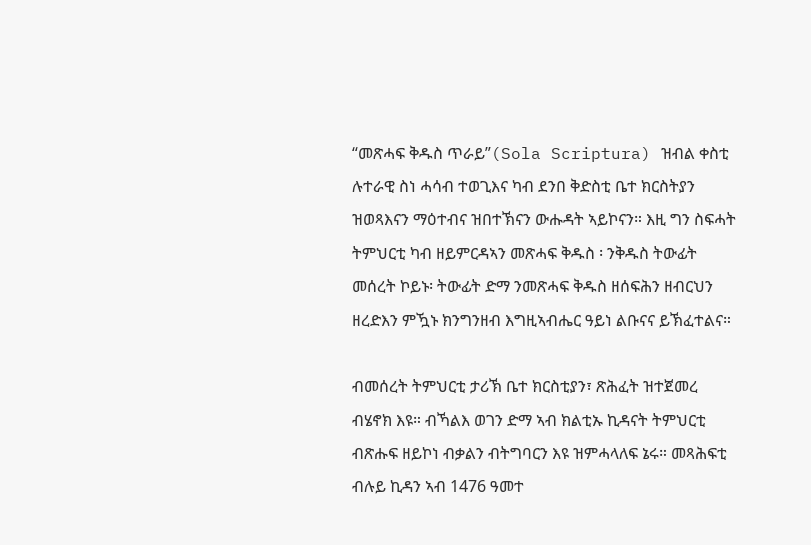“መጽሓፍ ቅዱስ ጥራይ”(Sola Scriptura) ዝብል ቀስቲ ሉተራዊ ስነ ሓሳብ ተወጊእና ካብ ደንበ ቅድስቲ ቤተ ክርስትያን ዝወጻእናን ማዕተብና ዝበተኽናን ውሑዳት ኣይኮናን። እዚ ግን ስፍሓት ትምህርቲ ካብ ዘይምርዳኣን መጽሓፍ ቅዱስ ፡ ንቅዱስ ትውፊት መሰረት ኮይኑ፡ ትውፊት ድማ ንመጽሓፍ ቅዱስ ዘሰፍሕን ዘብርህን ዘረድእን ምዃኑ ክንግንዘብ እግዚኣብሔር ዓይነ ልቡናና ይኽፈተልና።

ብመሰረት ትምህርቲ ታሪኽ ቤተ ክርስቲያን፣ ጽሕፈት ዝተጀመረ ብሄኖክ እዩ። ብኻልእ ወገን ድማ ኣብ ክልቲኡ ኪዳናት ትምህርቲ ብጽሑፍ ዘይኮነ ብቃልን ብትግባርን እዩ ዝምሓላለፍ ኔሩ። መጻሕፍቲ ብሉይ ኪዳን ኣብ 1476 ዓመተ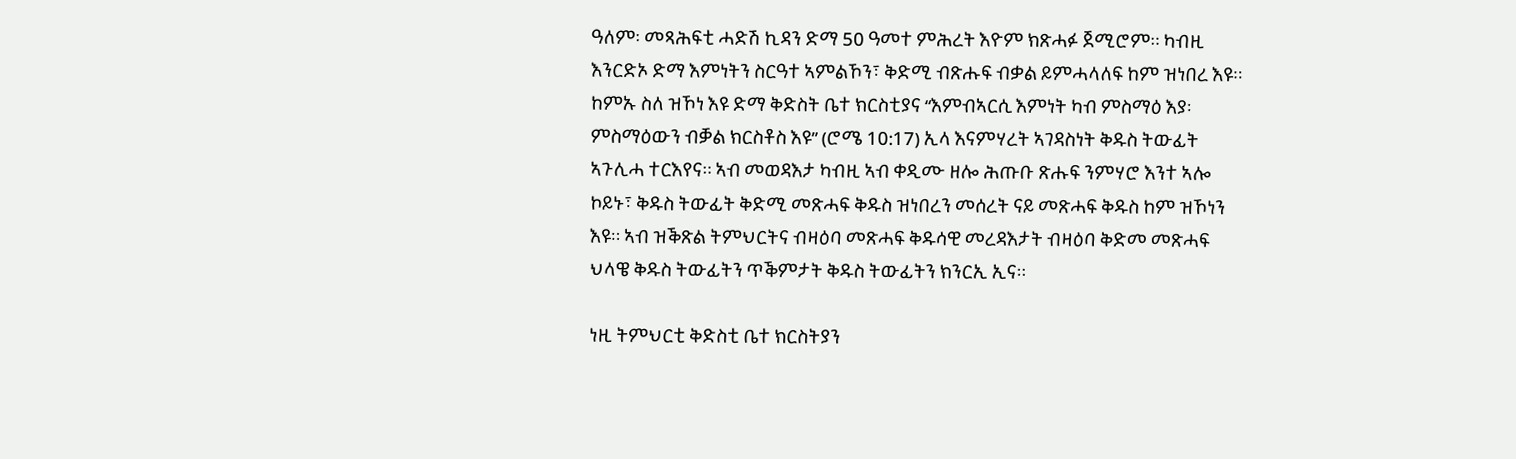ዓለም፡ መጻሕፍቲ ሓድሽ ኪዳን ድማ 50 ዓመተ ምሕረት እዮም ክጽሓፉ ጀሚሮም። ካብዚ እንርድኦ ድማ እምነትን ስርዓተ ኣምልኾን፣ ቅድሚ ብጽሑፍ ብቃል ይምሓላለፍ ከም ዝነበረ እዩ። ከምኡ ስለ ዝኾነ እዩ ድማ ቅድስት ቤተ ክርስቲያና “እምብኣርሲ እምነት ካብ ምስማዕ እያ፡ ምስማዕውን ብቓል ክርስቶስ እዩ” (ሮሜ 10:17) ኢላ እናምሃረት ኣገዳስነት ቅዱስ ትውፊት ኣጉሊሓ ተርእየና። ኣብ መወዳእታ ካብዚ ኣብ ቀዲሙ ዘሎ ሕጡቡ ጽሑፍ ንምሃሮ እንተ ኣሎ ኮይኑ፣ ቅዱስ ትውፊት ቅድሚ መጽሓፍ ቅዱስ ዝነበረን መሰረት ናይ መጽሓፍ ቅዱስ ከም ዝኾነን እዩ። ኣብ ዝቕጽል ትምህርትና ብዛዕባ መጽሓፍ ቅዱሳዊ መረዳእታት ብዛዕባ ቅድመ መጽሓፍ ህላዌ ቅዱስ ትውፊትን ጥቕምታት ቅዱስ ትውፊትን ክንርኢ ኢና።

ነዚ ትምህርቲ ቅድስቲ ቤተ ክርስትያን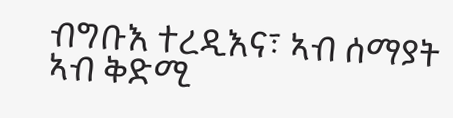ብግቡእ ተረዲእና፣ ኣብ ሰማያት ኣብ ቅድሚ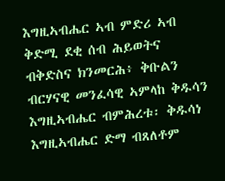እግዚኣብሔር ኣብ ምድሪ ኣብ ቅድሚ ደቂ ሰብ ሕይወትና ብቅድስና ክንመርሕ፥ ቅቡልን ብርሃናዊ መንፈሳዊ ኣምላከ ቅዱሳን እግዚኣብሔር ብምሕረቱ፡ ቅዱሳነ እግዚኣብሔር ድማ ብጸለቶም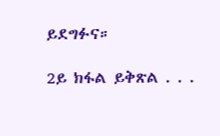ይደግፉና።

2ይ ክፋል ይቅጽል . . .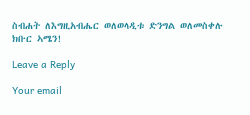ስብሐት ለእግዚአብሔር ወለወላዲቱ ድንግል ወለመስቀሉ ክቡር ኣሜን!

Leave a Reply

Your email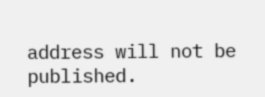address will not be published.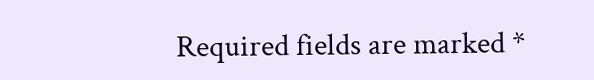Required fields are marked *